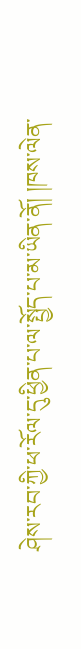ཤེས་རབ་ཀྱི་ཕ་རོལ་དུ་ཕྱིན་པ་ལ་སྤྱོད་པ་མ་ཡིན་ནོ། །ཁས་ལེན་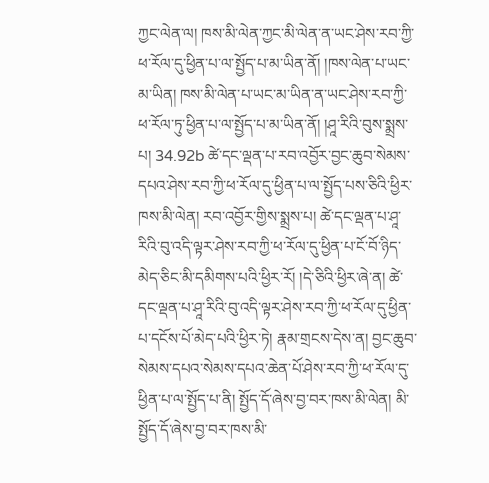ཀྱང་ལེན་ལ། ཁས་མི་ལེན་ཀྱང་མི་ལེན་ན་ཡང་ཤེས་རབ་ཀྱི་ཕ་རོལ་དུ་ཕྱིན་པ་ལ་སྤྱོད་པ་མ་ཡིན་ནོ། །ཁས་ལེན་པ་ཡང་མ་ཡིན། ཁས་མི་ལེན་པ་ཡང་མ་ཡིན་ན་ཡང་ཤེས་རབ་ཀྱི་ཕ་རོལ་ཏུ་ཕྱིན་པ་ལ་སྤྱོད་པ་མ་ཡིན་ནོ། །ཤཱ་རིའི་བུས་སྨྲས་པ། 34.92b ཚེ་དང་ལྡན་པ་རབ་འབྱོར་བྱང་ཆུབ་སེམས་དཔའ་ཤེས་རབ་ཀྱི་ཕ་རོལ་དུ་ཕྱིན་པ་ལ་སྤྱོད་པས་ཅིའི་ཕྱིར་ཁས་མི་ལེན། རབ་འབྱོར་གྱིས་སྨྲས་པ། ཚེ་དང་ལྡན་པ་ཤཱ་རིའི་བུ་འདི་ལྟར་ཤེས་རབ་ཀྱི་ཕ་རོལ་དུ་ཕྱིན་པ་ངོ་བོ་ཉིད་མེད་ཅིང་མི་དམིགས་པའི་ཕྱིར་རོ། །དེ་ཅིའི་ཕྱིར་ཞེ་ན། ཚེ་དང་ལྡན་པ་ཤཱ་རིའི་བུ་འདི་ལྟར་ཤེས་རབ་ཀྱི་ཕ་རོལ་དུ་ཕྱིན་པ་དངོས་པོ་མེད་པའི་ཕྱིར་ཏེ། རྣམ་གྲངས་དེས་ན། བྱང་ཆུབ་སེམས་དཔའ་སེམས་དཔའ་ཆེན་པོ་ཤེས་རབ་ཀྱི་ཕ་རོལ་དུ་ཕྱིན་པ་ལ་སྤྱོད་པ་ནི། སྤྱོད་དོ་ཞེས་བྱ་བར་ཁས་མི་ལེན། མི་སྤྱོད་དོ་ཞེས་བྱ་བར་ཁས་མི་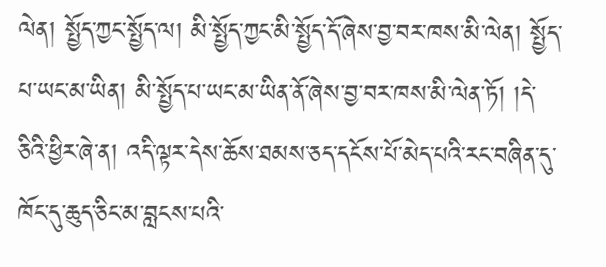ལེན། སྤྱོད་ཀྱང་སྤྱོད་ལ། མི་སྤྱོད་ཀྱང་མི་སྤྱོད་དོ་ཞེས་བྱ་བར་ཁས་མི་ལེན། སྤྱོད་པ་ཡང་མ་ཡིན། མི་སྤྱོད་པ་ཡང་མ་ཡིན་ནོ་ཞེས་བྱ་བར་ཁས་མི་ལེན་ཏོ། །དེ་ཅིའི་ཕྱིར་ཞེ་ན། འདི་ལྟར་དེས་ཆོས་ཐམས་ཅད་དངོས་པོ་མེད་པའི་རང་བཞིན་དུ་ཁོང་དུ་ཆུད་ཅིང་མ་བླངས་པའི་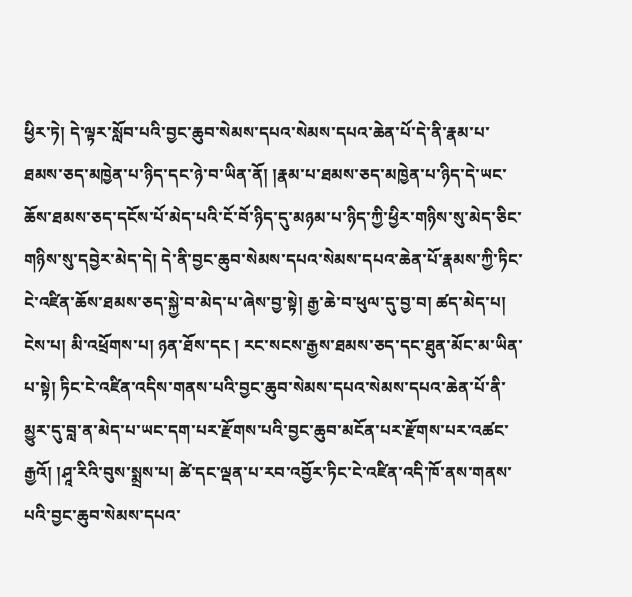ཕྱིར་ཏེ། དེ་ལྟར་སློབ་པའི་བྱང་ཆུབ་སེམས་དཔའ་སེམས་དཔའ་ཆེན་པོ་དེ་ནི་རྣམ་པ་ཐམས་ཅད་མཁྱེན་པ་ཉིད་དང་ཉེ་བ་ཡིན་ནོ། །རྣམ་པ་ཐམས་ཅད་མཁྱེན་པ་ཉིད་དེ་ཡང་ཆོས་ཐམས་ཅད་དངོས་པོ་མེད་པའི་ངོ་བོ་ཉིད་དུ་མཉམ་པ་ཉིད་ཀྱི་ཕྱིར་གཉིས་སུ་མེད་ཅིང་གཉིས་སུ་དབྱེར་མེད་དེ། དེ་ནི་བྱང་ཆུབ་སེམས་དཔའ་སེམས་དཔའ་ཆེན་པོ་རྣམས་ཀྱི་ཏིང་ངེ་འཛིན་ཆོས་ཐམས་ཅད་སྐྱེ་བ་མེད་པ་ཞེས་བྱ་སྟེ། རྒྱ་ཆེ་བ་ཕུལ་དུ་བྱ་བ། ཚད་མེད་པ། ངེས་པ། མི་འཕྲོགས་པ། ཉན་ཐོས་དང ། རང་སངས་རྒྱས་ཐམས་ཅད་དང་ཐུན་མོང་མ་ཡིན་པ་སྟེ། ཏིང་ངེ་འཛིན་འདིས་གནས་པའི་བྱང་ཆུབ་སེམས་དཔའ་སེམས་དཔའ་ཆེན་པོ་ནི་མྱུར་དུ་བླ་ན་མེད་པ་ཡང་དག་པར་རྫོགས་པའི་བྱང་ཆུབ་མངོན་པར་རྫོགས་པར་འཚང་རྒྱའོ། །ཤཱ་རིའི་བུས་སྨྲས་པ། ཚེ་དང་ལྡན་པ་རབ་འབྱོར་ཏིང་ངེ་འཛིན་འདི་ཁོ་ནས་གནས་པའི་བྱང་ཆུབ་སེམས་དཔའ་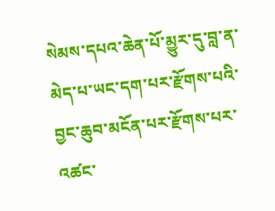སེམས་དཔའ་ཆེན་པོ་མྱུར་དུ་བླ་ན་མེད་པ་ཡང་དག་པར་རྫོགས་པའི་བྱང་ཆུབ་མངོན་པར་རྫོགས་པར་འཚང་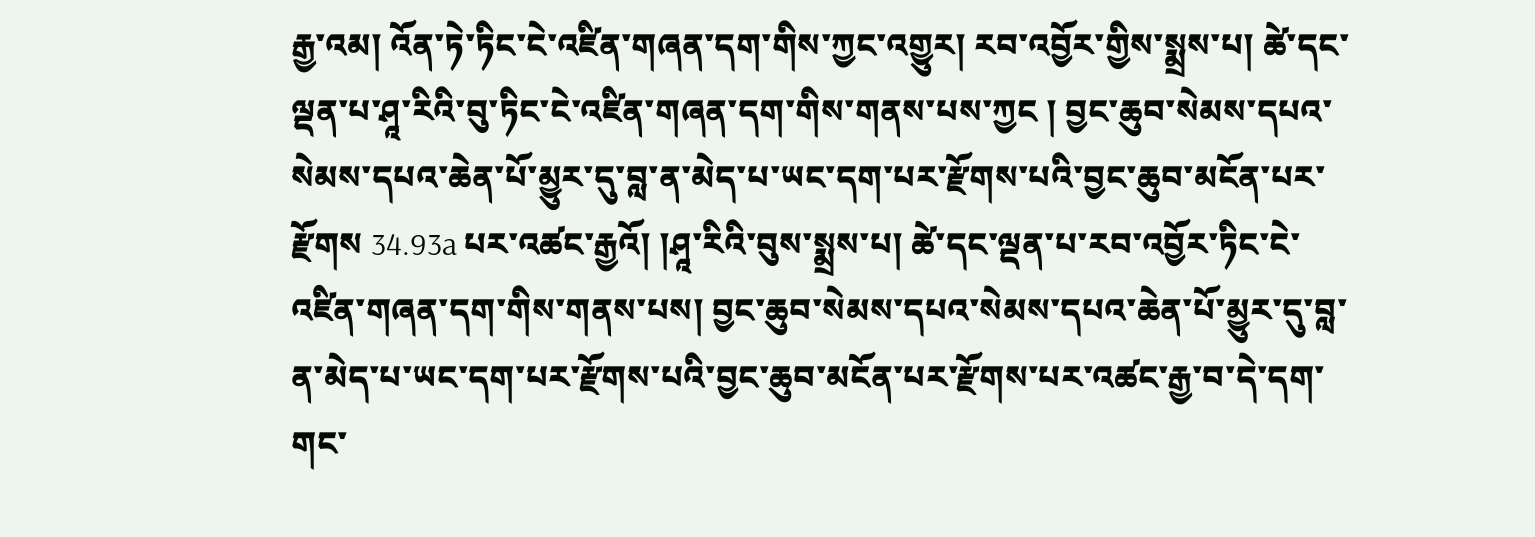རྒྱ་འམ། འོན་ཏེ་ཏིང་ངེ་འཛིན་གཞན་དག་གིས་ཀྱང་འགྱུར། རབ་འབྱོར་གྱིས་སྨྲས་པ། ཚེ་དང་ལྡན་པ་ཤཱ་རིའི་བུ་ཏིང་ངེ་འཛིན་གཞན་དག་གིས་གནས་པས་ཀྱང ། བྱང་ཆུབ་སེམས་དཔའ་སེམས་དཔའ་ཆེན་པོ་མྱུར་དུ་བླ་ན་མེད་པ་ཡང་དག་པར་རྫོགས་པའི་བྱང་ཆུབ་མངོན་པར་རྫོགས 34.93a པར་འཚང་རྒྱའོ། །ཤཱ་རིའི་བུས་སྨྲས་པ། ཚེ་དང་ལྡན་པ་རབ་འབྱོར་ཏིང་ངེ་འཛིན་གཞན་དག་གིས་གནས་པས། བྱང་ཆུབ་སེམས་དཔའ་སེམས་དཔའ་ཆེན་པོ་མྱུར་དུ་བླ་ན་མེད་པ་ཡང་དག་པར་རྫོགས་པའི་བྱང་ཆུབ་མངོན་པར་རྫོགས་པར་འཚང་རྒྱ་བ་དེ་དག་གང་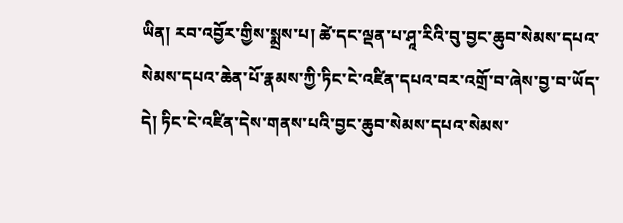ཡིན། རབ་འབྱོར་གྱིས་སྨྲས་པ། ཚེ་དང་ལྡན་པ་ཤཱ་རིའི་བུ་བྱང་ཆུབ་སེམས་དཔའ་སེམས་དཔའ་ཆེན་པོ་རྣམས་ཀྱི་ཏིང་ངེ་འཛིན་དཔའ་བར་འགྲོ་བ་ཞེས་བྱ་བ་ཡོད་དེ། ཏིང་ངེ་འཛིན་དེས་གནས་པའི་བྱང་ཆུབ་སེམས་དཔའ་སེམས་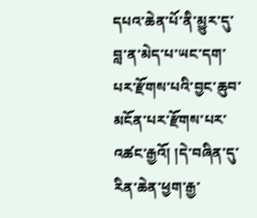དཔའ་ཆེན་པོ་ནི་མྱུར་དུ་བླ་ན་མེད་པ་ཡང་དག་པར་རྫོགས་པའི་བྱང་ཆུབ་མངོན་པར་རྫོགས་པར་འཚང་རྒྱའོ། །དེ་བཞིན་དུ་རིན་ཆེན་ཕྱག་རྒྱ་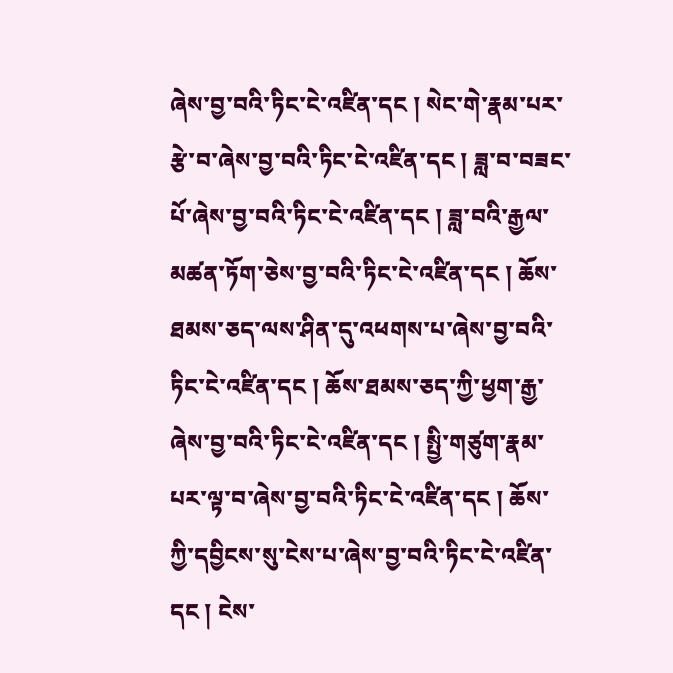ཞེས་བྱ་བའི་ཏིང་ངེ་འཛིན་དང ། སེང་གེ་རྣམ་པར་རྩེ་བ་ཞེས་བྱ་བའི་ཏིང་ངེ་འཛིན་དང ། ཟླ་བ་བཟང་པོ་ཞེས་བྱ་བའི་ཏིང་ངེ་འཛིན་དང ། ཟླ་བའི་རྒྱལ་མཚན་ཏོག་ཅེས་བྱ་བའི་ཏིང་ངེ་འཛིན་དང ། ཆོས་ཐམས་ཅད་ལས་ཤིན་དུ་འཕགས་པ་ཞེས་བྱ་བའི་ཏིང་ངེ་འཛིན་དང ། ཆོས་ཐམས་ཅད་ཀྱི་ཕྱག་རྒྱ་ཞེས་བྱ་བའི་ཏིང་ངེ་འཛིན་དང ། སྤྱི་གཙུག་རྣམ་པར་ལྟ་བ་ཞེས་བྱ་བའི་ཏིང་ངེ་འཛིན་དང ། ཆོས་ཀྱི་དབྱིངས་སུ་ངེས་པ་ཞེས་བྱ་བའི་ཏིང་ངེ་འཛིན་དང ། ངེས་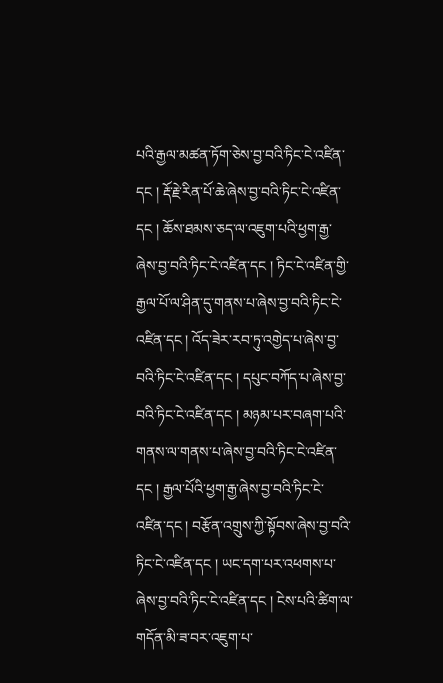པའི་རྒྱལ་མཚན་ཏོག་ཅེས་བྱ་བའི་ཏིང་ངེ་འཛིན་དང ། རྡོ་རྗེ་རིན་པོ་ཆེ་ཞེས་བྱ་བའི་ཏིང་ངེ་འཛིན་དང ། ཆོས་ཐམས་ཅད་ལ་འཇུག་པའི་ཕྱག་རྒྱ་ཞེས་བྱ་བའི་ཏིང་ངེ་འཛིན་དང ། ཏིང་ངེ་འཛིན་གྱི་རྒྱལ་པོ་ལ་ཤིན་དུ་གནས་པ་ཞེས་བྱ་བའི་ཏིང་ངེ་འཛིན་དང ། འོད་ཟེར་རབ་ཏུ་འགྱེད་པ་ཞེས་བྱ་བའི་ཏིང་ངེ་འཛིན་དང ། དཔུང་བཀོད་པ་ཞེས་བྱ་བའི་ཏིང་ངེ་འཛིན་དང ། མཉམ་པར་བཞག་པའི་གནས་ལ་གནས་པ་ཞེས་བྱ་བའི་ཏིང་ངེ་འཛིན་དང ། རྒྱལ་པོའི་ཕྱག་རྒྱ་ཞེས་བྱ་བའི་ཏིང་ངེ་འཛིན་དང ། བརྩོན་འགྲུས་ཀྱི་སྟོབས་ཞེས་བྱ་བའི་ཏིང་ངེ་འཛིན་དང ། ཡང་དག་པར་འཕགས་པ་ཞེས་བྱ་བའི་ཏིང་ངེ་འཛིན་དང ། ངེས་པའི་ཚིག་ལ་གདོན་མི་ཟ་བར་འཇུག་པ་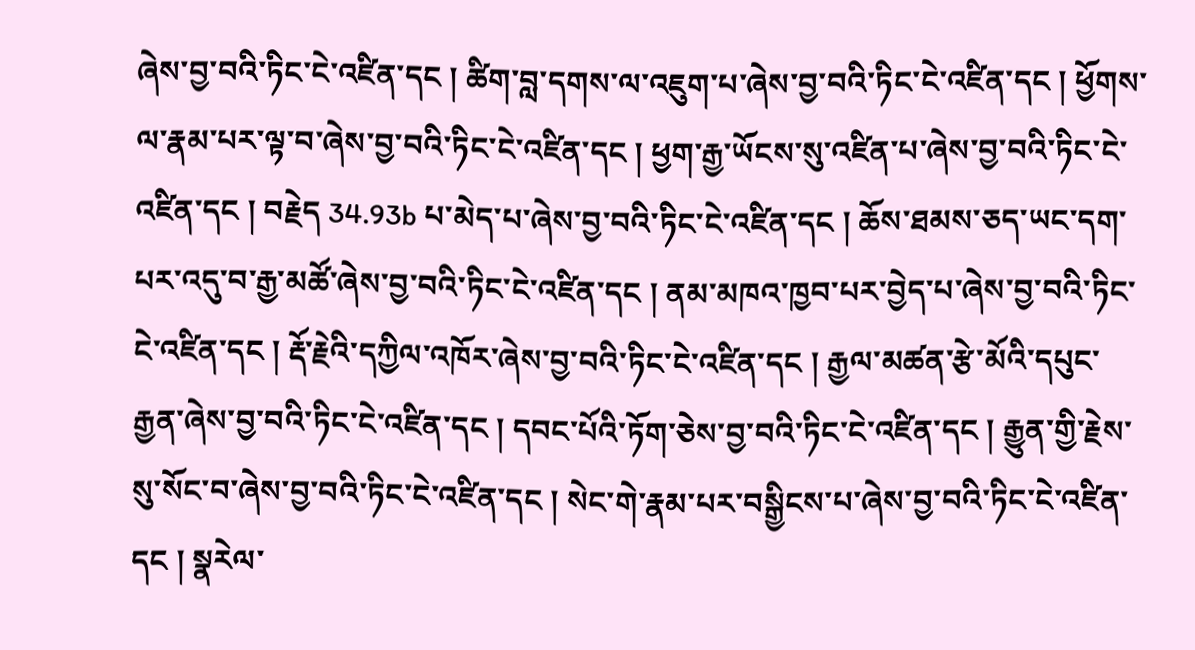ཞེས་བྱ་བའི་ཏིང་ངེ་འཛིན་དང ། ཚིག་བླ་དགས་ལ་འཇུག་པ་ཞེས་བྱ་བའི་ཏིང་ངེ་འཛིན་དང ། ཕྱོགས་ལ་རྣམ་པར་ལྟ་བ་ཞེས་བྱ་བའི་ཏིང་ངེ་འཛིན་དང ། ཕྱག་རྒྱ་ཡོངས་སུ་འཛིན་པ་ཞེས་བྱ་བའི་ཏིང་ངེ་འཛིན་དང ། བརྗེད 34.93b པ་མེད་པ་ཞེས་བྱ་བའི་ཏིང་ངེ་འཛིན་དང ། ཆོས་ཐམས་ཅད་ཡང་དག་པར་འདུ་བ་རྒྱ་མཚོ་ཞེས་བྱ་བའི་ཏིང་ངེ་འཛིན་དང ། ནམ་མཁའ་ཁྱབ་པར་བྱེད་པ་ཞེས་བྱ་བའི་ཏིང་ངེ་འཛིན་དང ། རྡོ་རྗེའི་དཀྱིལ་འཁོར་ཞེས་བྱ་བའི་ཏིང་ངེ་འཛིན་དང ། རྒྱལ་མཚན་རྩེ་མོའི་དཔུང་རྒྱན་ཞེས་བྱ་བའི་ཏིང་ངེ་འཛིན་དང ། དབང་པོའི་ཏོག་ཅེས་བྱ་བའི་ཏིང་ངེ་འཛིན་དང ། རྒྱུན་གྱི་རྗེས་སུ་སོང་བ་ཞེས་བྱ་བའི་ཏིང་ངེ་འཛིན་དང ། སེང་གེ་རྣམ་པར་བསྒྱིངས་པ་ཞེས་བྱ་བའི་ཏིང་ངེ་འཛིན་དང ། སྣརེལ་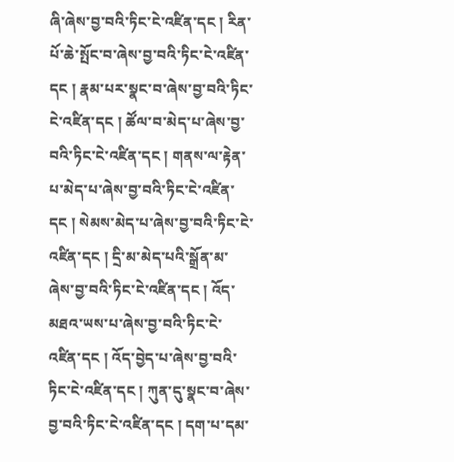ཞི་ཞེས་བྱ་བའི་ཏིང་ངེ་འཛིན་དང ། རིན་པོ་ཆེ་སྤོང་བ་ཞེས་བྱ་བའི་ཏིང་ངེ་འཛིན་དང ། རྣམ་པར་སྣང་བ་ཞེས་བྱ་བའི་ཏིང་ངེ་འཛིན་དང ། ཚོལ་བ་མེད་པ་ཞེས་བྱ་བའི་ཏིང་ངེ་འཛིན་དང ། གནས་ལ་རྟེན་པ་མེད་པ་ཞེས་བྱ་བའི་ཏིང་ངེ་འཛིན་དང ། སེམས་མེད་པ་ཞེས་བྱ་བའི་ཏིང་ངེ་འཛིན་དང ། དྲི་མ་མེད་པའི་སྒྲོན་མ་ཞེས་བྱ་བའི་ཏིང་ངེ་འཛིན་དང ། འོད་མཐའ་ཡས་པ་ཞེས་བྱ་བའི་ཏིང་ངེ་འཛིན་དང ། འོད་བྱེད་པ་ཞེས་བྱ་བའི་ཏིང་ངེ་འཛིན་དང ། ཀུན་དུ་སྣང་བ་ཞེས་བྱ་བའི་ཏིང་ངེ་འཛིན་དང ། དག་པ་དམ་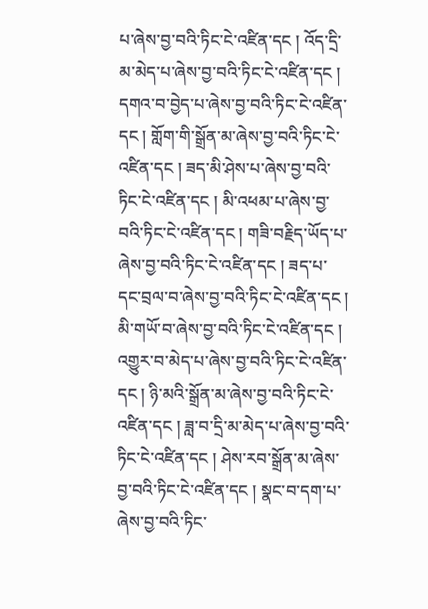པ་ཞེས་བྱ་བའི་ཏིང་ངེ་འཛིན་དང ། འོད་དྲི་མ་མེད་པ་ཞེས་བྱ་བའི་ཏིང་ངེ་འཛིན་དང ། དགའ་བ་བྱེད་པ་ཞེས་བྱ་བའི་ཏིང་ངེ་འཛིན་དང ། གློག་གི་སྒྲོན་མ་ཞེས་བྱ་བའི་ཏིང་ངེ་འཛིན་དང ། ཟད་མི་ཤེས་པ་ཞེས་བྱ་བའི་ཏིང་ངེ་འཛིན་དང ། མི་འཕམ་པ་ཞེས་བྱ་བའི་ཏིང་ངེ་འཛིན་དང ། གཟི་བརྗིད་ཡོད་པ་ཞེས་བྱ་བའི་ཏིང་ངེ་འཛིན་དང ། ཟད་པ་དང་བྲལ་བ་ཞེས་བྱ་བའི་ཏིང་ངེ་འཛིན་དང ། མི་གཡོ་བ་ཞེས་བྱ་བའི་ཏིང་ངེ་འཛིན་དང ། འགྱུར་བ་མེད་པ་ཞེས་བྱ་བའི་ཏིང་ངེ་འཛིན་དང ། ཉི་མའི་སྒྲོན་མ་ཞེས་བྱ་བའི་ཏིང་ངེ་འཛིན་དང ། ཟླ་བ་དྲི་མ་མེད་པ་ཞེས་བྱ་བའི་ཏིང་ངེ་འཛིན་དང ། ཤེས་རབ་སྒྲོན་མ་ཞེས་བྱ་བའི་ཏིང་ངེ་འཛིན་དང ། སྣང་བ་དག་པ་ཞེས་བྱ་བའི་ཏིང་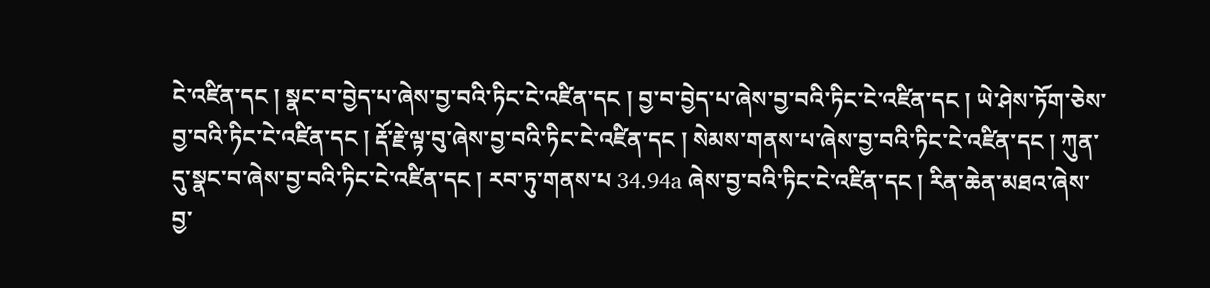ངེ་འཛིན་དང ། སྣང་བ་བྱེད་པ་ཞེས་བྱ་བའི་ཏིང་ངེ་འཛིན་དང ། བྱ་བ་བྱེད་པ་ཞེས་བྱ་བའི་ཏིང་ངེ་འཛིན་དང ། ཡེ་ཤེས་ཏོག་ཅེས་བྱ་བའི་ཏིང་ངེ་འཛིན་དང ། རྡོ་རྗེ་ལྟ་བུ་ཞེས་བྱ་བའི་ཏིང་ངེ་འཛིན་དང ། སེམས་གནས་པ་ཞེས་བྱ་བའི་ཏིང་ངེ་འཛིན་དང ། ཀུན་དུ་སྣང་བ་ཞེས་བྱ་བའི་ཏིང་ངེ་འཛིན་དང ། རབ་ཏུ་གནས་པ 34.94a ཞེས་བྱ་བའི་ཏིང་ངེ་འཛིན་དང ། རིན་ཆེན་མཐའ་ཞེས་བྱ་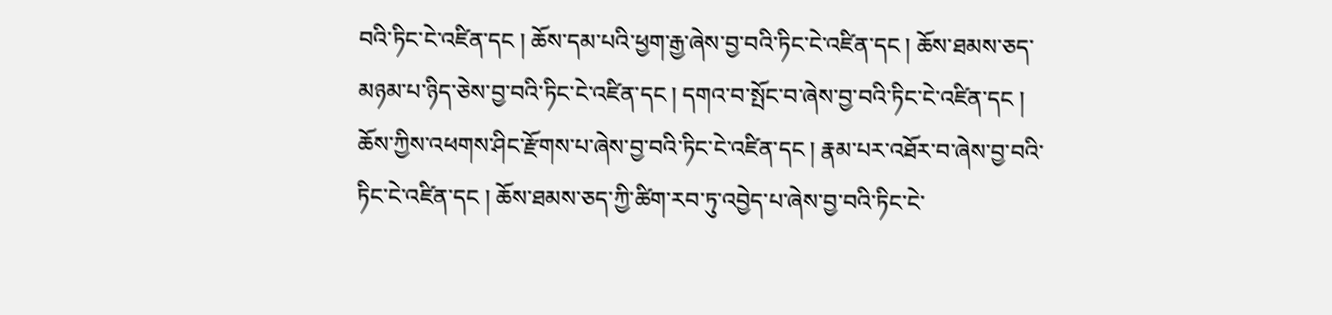བའི་ཏིང་ངེ་འཛིན་དང ། ཆོས་དམ་པའི་ཕྱག་རྒྱ་ཞེས་བྱ་བའི་ཏིང་ངེ་འཛིན་དང ། ཆོས་ཐམས་ཅད་མཉམ་པ་ཉིད་ཅེས་བྱ་བའི་ཏིང་ངེ་འཛིན་དང ། དགའ་བ་སྤོང་བ་ཞེས་བྱ་བའི་ཏིང་ངེ་འཛིན་དང ། ཆོས་ཀྱིས་འཕགས་ཤིང་རྫོགས་པ་ཞེས་བྱ་བའི་ཏིང་ངེ་འཛིན་དང ། རྣམ་པར་འཐོར་བ་ཞེས་བྱ་བའི་ཏིང་ངེ་འཛིན་དང ། ཆོས་ཐམས་ཅད་ཀྱི་ཚིག་རབ་ཏུ་འབྱེད་པ་ཞེས་བྱ་བའི་ཏིང་ངེ་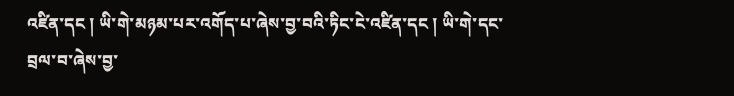འཛིན་དང ། ཡི་གེ་མཉམ་པར་འགོད་པ་ཞེས་བྱ་བའི་ཏིང་ངེ་འཛིན་དང ། ཡི་གེ་དང་བྲལ་བ་ཞེས་བྱ་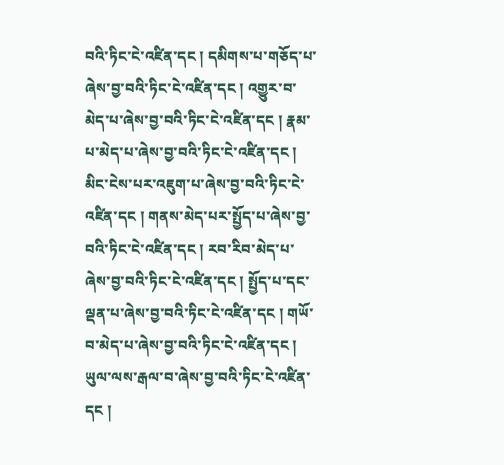བའི་ཏིང་ངེ་འཛིན་དང ། དམིགས་པ་གཅོད་པ་ཞེས་བྱ་བའི་ཏིང་ངེ་འཛིན་དང ། འགྱུར་བ་མེད་པ་ཞེས་བྱ་བའི་ཏིང་ངེ་འཛིན་དང ། རྣམ་པ་མེད་པ་ཞེས་བྱ་བའི་ཏིང་ངེ་འཛིན་དང ། མིང་ངེས་པར་འཇུག་པ་ཞེས་བྱ་བའི་ཏིང་ངེ་འཛིན་དང ། གནས་མེད་པར་སྤྱོད་པ་ཞེས་བྱ་བའི་ཏིང་ངེ་འཛིན་དང ། རབ་རིབ་མེད་པ་ཞེས་བྱ་བའི་ཏིང་ངེ་འཛིན་དང ། སྤྱོད་པ་དང་ལྡན་པ་ཞེས་བྱ་བའི་ཏིང་ངེ་འཛིན་དང ། གཡོ་བ་མེད་པ་ཞེས་བྱ་བའི་ཏིང་ངེ་འཛིན་དང ། ཡུལ་ལས་རྒལ་བ་ཞེས་བྱ་བའི་ཏིང་ངེ་འཛིན་དང །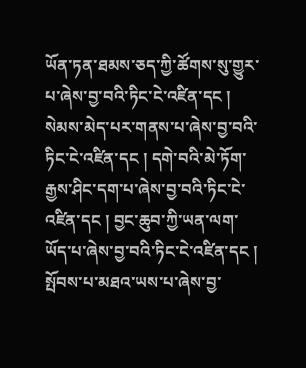ཡོན་ཏན་ཐམས་ཅད་ཀྱི་ཚོགས་སུ་གྱུར་པ་ཞེས་བྱ་བའི་ཏིང་ངེ་འཛིན་དང ། སེམས་མེད་པར་གནས་པ་ཞེས་བྱ་བའི་ཏིང་ངེ་འཛིན་དང ། དགེ་བའི་མེ་ཏོག་རྒྱས་ཤིང་དག་པ་ཞེས་བྱ་བའི་ཏིང་ངེ་འཛིན་དང ། བྱང་ཆུབ་ཀྱི་ཡན་ལག་ཡོད་པ་ཞེས་བྱ་བའི་ཏིང་ངེ་འཛིན་དང ། སྤོབས་པ་མཐའ་ཡས་པ་ཞེས་བྱ་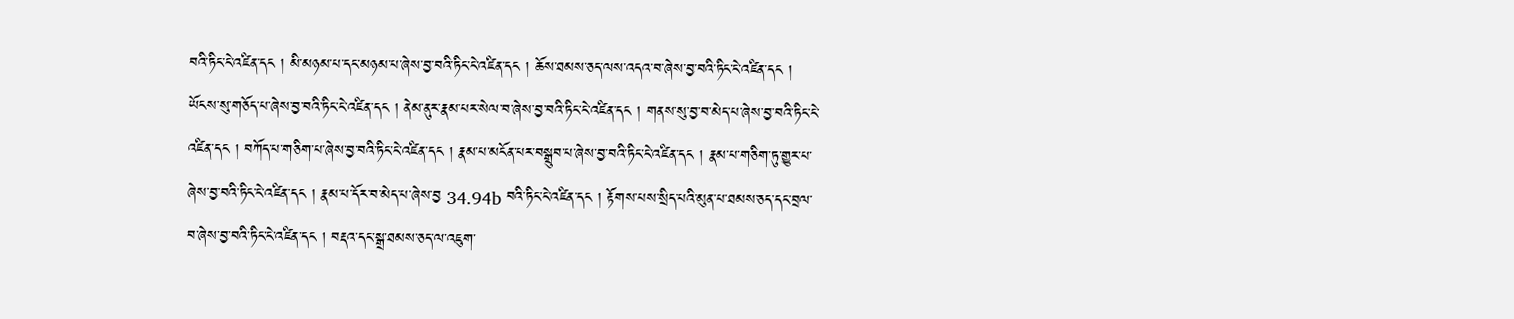བའི་ཏིང་ངེ་འཛིན་དང ། མི་མཉམ་པ་དང་མཉམ་པ་ཞེས་བྱ་བའི་ཏིང་ངེ་འཛིན་དང ། ཆོས་ཐམས་ཅད་ལས་འདའ་བ་ཞེས་བྱ་བའི་ཏིང་ངེ་འཛིན་དང ། ཡོངས་སུ་གཅོད་པ་ཞེས་བྱ་བའི་ཏིང་ངེ་འཛིན་དང ། ནེམ་ནུར་རྣམ་པར་སེལ་བ་ཞེས་བྱ་བའི་ཏིང་ངེ་འཛིན་དང ། གནས་སུ་བྱ་བ་མེད་པ་ཞེས་བྱ་བའི་ཏིང་ངེ་འཛིན་དང ། བཀོད་པ་གཅིག་པ་ཞེས་བྱ་བའི་ཏིང་ངེ་འཛིན་དང ། རྣམ་པ་མངོན་པར་བསྒྲུབ་པ་ཞེས་བྱ་བའི་ཏིང་ངེ་འཛིན་དང ། རྣམ་པ་གཅིག་ཏུ་གྱུར་པ་ཞེས་བྱ་བའི་ཏིང་ངེ་འཛིན་དང ། རྣམ་པ་དོར་བ་མེད་པ་ཞེས་བྱ 34.94b བའི་ཏིང་ངེ་འཛིན་དང ། རྟོགས་པས་སྲིད་པའི་མུན་པ་ཐམས་ཅད་དང་བྲལ་བ་ཞེས་བྱ་བའི་ཏིང་ངེ་འཛིན་དང ། བརྡའ་དང་སྒྲ་ཐམས་ཅད་ལ་འཇུག་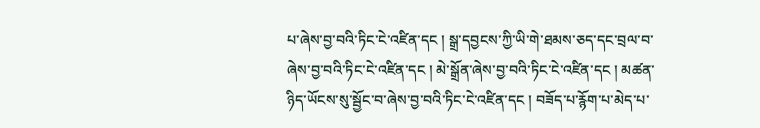པ་ཞེས་བྱ་བའི་ཏིང་ངེ་འཛིན་དང ། སྒྲ་དབྱངས་ཀྱི་ཡི་གེ་ཐམས་ཅད་དང་བྲལ་བ་ཞེས་བྱ་བའི་ཏིང་ངེ་འཛིན་དང ། མེ་སྒྲོན་ཞེས་བྱ་བའི་ཏིང་ངེ་འཛིན་དང ། མཚན་ཉིད་ཡོངས་སུ་སྦྱོང་བ་ཞེས་བྱ་བའི་ཏིང་ངེ་འཛིན་དང ། བཟོད་པ་རྙོག་པ་མེད་པ་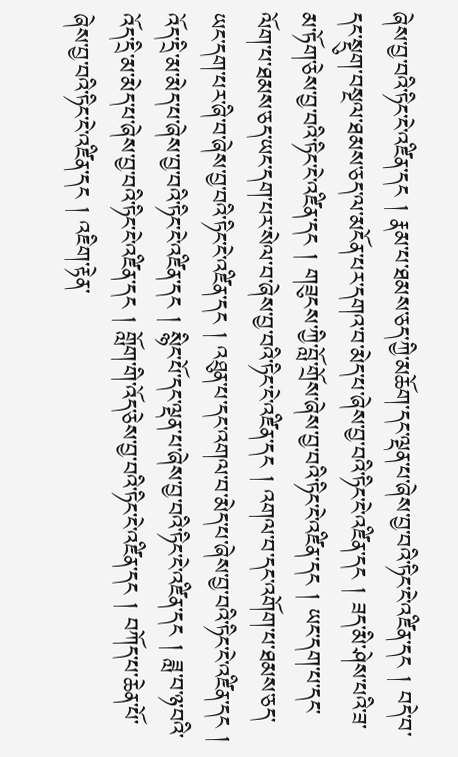ཞེས་བྱ་བའི་ཏིང་ངེ་འཛིན་དང ། རྣམ་པ་ཐམས་ཅད་ཀྱི་མཆོག་དང་ལྡན་པ་ཞེས་བྱ་བའི་ཏིང་ངེ་འཛིན་དང ། བདེ་བ་དང་སྡུག་བསྔལ་ཐམས་ཅད་ལ་མངོན་པར་དགའ་བ་མེད་པ་ཞེས་བྱ་བའི་ཏིང་ངེ་འཛིན་དང ། ཟད་མི་ཤེས་པའི་ཟ་མ་ཏོག་ཅེས་བྱ་བའི་ཏིང་ངེ་འཛིན་དང ། གཟུངས་ཀྱི་བློ་གྲོས་ཞེས་བྱ་བའི་ཏིང་ངེ་འཛིན་དང ། ཡང་དག་པ་དང་ལོག་པ་ཐམས་ཅད་ཡང་དག་པར་སེལ་བ་ཞེས་བྱ་བའི་ཏིང་ངེ་འཛིན་དང ། འགལ་བ་དང་འགོག་པ་ཐམས་ཅད་ཡང་དག་པར་ཞི་བ་ཞེས་བྱ་བའི་ཏིང་ངེ་འཛིན་དང ། འཐུན་པ་དང་འགལ་བ་མེད་པ་ཞེས་བྱ་བའི་ཏིང་ངེ་འཛིན་དང ། འོད་དྲི་མ་མེད་པ་ཞེས་བྱ་བའི་ཏིང་ངེ་འཛིན་དང ། སྙིང་པོ་དང་ལྡན་པ་ཞེས་བྱ་བའི་ཏིང་ངེ་འཛིན་དང ། ཟླ་བ་ཉ་བའི་འོད་དྲི་མ་མེད་པ་ཞེས་བྱ་བའི་ཏིང་ངེ་འཛིན་དང ། གློག་གི་འོད་ཅེས་བྱ་བའི་ཏིང་ངེ་འཛིན་དང ། བཀོད་པ་ཆེན་པོ་ཞེས་བྱ་བའི་ཏིང་ངེ་འཛིན་དང ། འཇིག་རྟེན་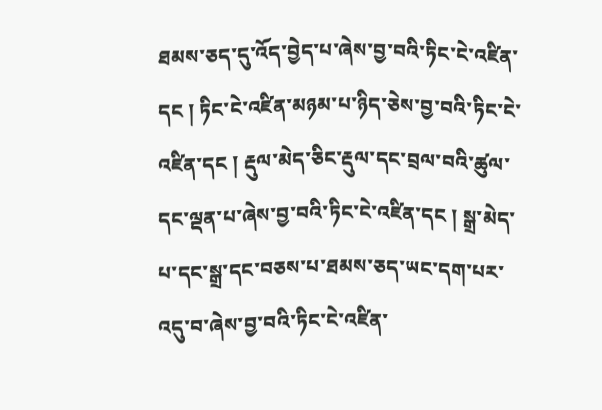ཐམས་ཅད་དུ་འོད་བྱེད་པ་ཞེས་བྱ་བའི་ཏིང་ངེ་འཛིན་དང ། ཏིང་ངེ་འཛིན་མཉམ་པ་ཉིད་ཅེས་བྱ་བའི་ཏིང་ངེ་འཛིན་དང ། རྡུལ་མེད་ཅིང་རྡུལ་དང་བྲལ་བའི་ཚུལ་དང་ལྡན་པ་ཞེས་བྱ་བའི་ཏིང་ངེ་འཛིན་དང ། སྒྲ་མེད་པ་དང་སྒྲ་དང་བཅས་པ་ཐམས་ཅད་ཡང་དག་པར་འདུ་བ་ཞེས་བྱ་བའི་ཏིང་ངེ་འཛིན་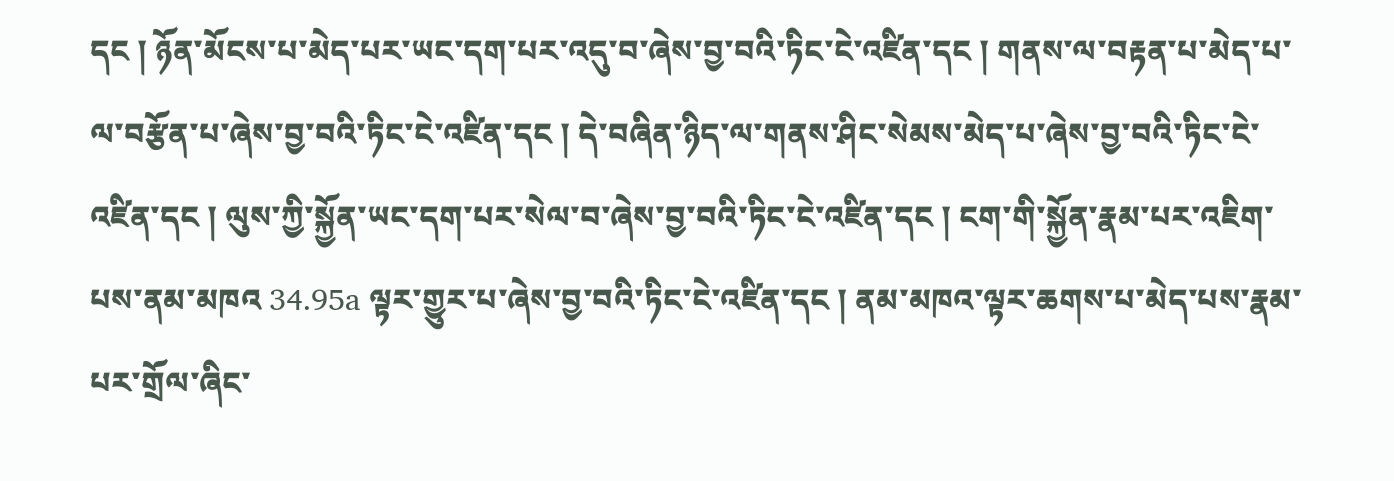དང ། ཉོན་མོངས་པ་མེད་པར་ཡང་དག་པར་འདུ་བ་ཞེས་བྱ་བའི་ཏིང་ངེ་འཛིན་དང ། གནས་ལ་བརྟན་པ་མེད་པ་ལ་བརྩོན་པ་ཞེས་བྱ་བའི་ཏིང་ངེ་འཛིན་དང ། དེ་བཞིན་ཉིད་ལ་གནས་ཤིང་སེམས་མེད་པ་ཞེས་བྱ་བའི་ཏིང་ངེ་འཛིན་དང ། ལུས་ཀྱི་སྐྱོན་ཡང་དག་པར་སེལ་བ་ཞེས་བྱ་བའི་ཏིང་ངེ་འཛིན་དང ། ངག་གི་སྐྱོན་རྣམ་པར་འཇིག་པས་ནམ་མཁའ 34.95a ལྟར་གྱུར་པ་ཞེས་བྱ་བའི་ཏིང་ངེ་འཛིན་དང ། ནམ་མཁའ་ལྟར་ཆགས་པ་མེད་པས་རྣམ་པར་གྲོལ་ཞིང་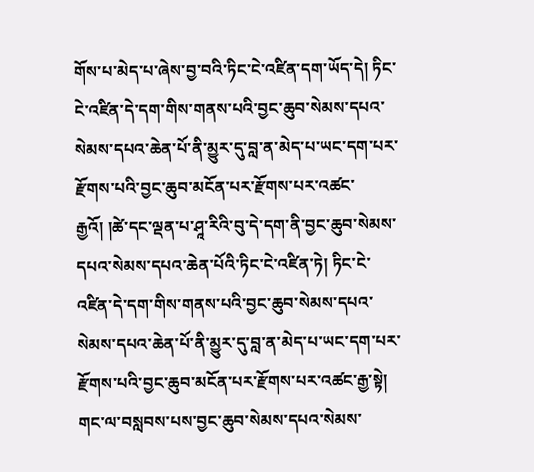གོས་པ་མེད་པ་ཞེས་བྱ་བའི་ཏིང་ངེ་འཛིན་དག་ཡོད་དེ། ཏིང་ངེ་འཛིན་དེ་དག་གིས་གནས་པའི་བྱང་ཆུབ་སེམས་དཔའ་སེམས་དཔའ་ཆེན་པོ་ནི་མྱུར་དུ་བླ་ན་མེད་པ་ཡང་དག་པར་རྫོགས་པའི་བྱང་ཆུབ་མངོན་པར་རྫོགས་པར་འཚང་རྒྱའོ། །ཚེ་དང་ལྡན་པ་ཤཱ་རིའི་བུ་དེ་དག་ནི་བྱང་ཆུབ་སེམས་དཔའ་སེམས་དཔའ་ཆེན་པོའི་ཏིང་ངེ་འཛིན་ཏེ། ཏིང་ངེ་འཛིན་དེ་དག་གིས་གནས་པའི་བྱང་ཆུབ་སེམས་དཔའ་སེམས་དཔའ་ཆེན་པོ་ནི་མྱུར་དུ་བླ་ན་མེད་པ་ཡང་དག་པར་རྫོགས་པའི་བྱང་ཆུབ་མངོན་པར་རྫོགས་པར་འཚང་རྒྱ་སྟེ། གང་ལ་བསླབས་པས་བྱང་ཆུབ་སེམས་དཔའ་སེམས་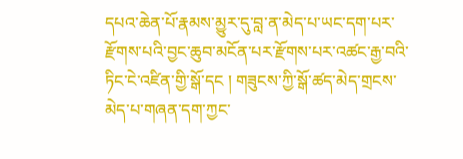དཔའ་ཆེན་པོ་རྣམས་མྱུར་དུ་བླ་ན་མེད་པ་ཡང་དག་པར་རྫོགས་པའི་བྱང་ཆུབ་མངོན་པར་རྫོགས་པར་འཚང་རྒྱ་བའི་ཏིང་ངེ་འཛིན་གྱི་སྒོ་དང ། གཟུངས་ཀྱི་སྒོ་ཚད་མེད་གྲངས་མེད་པ་གཞན་དག་ཀྱང་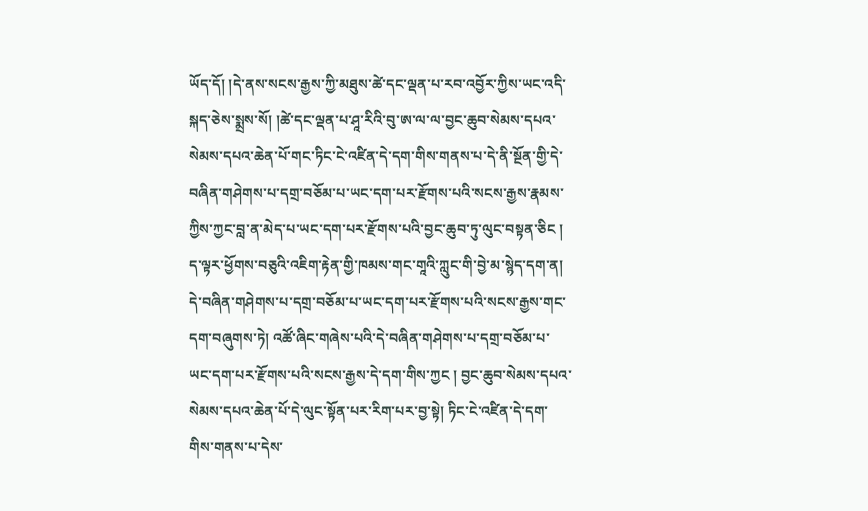ཡོད་དོ། །དེ་ནས་སངས་རྒྱས་ཀྱི་མཐུས་ཚེ་དང་ལྡན་པ་རབ་འབྱོར་ཀྱིས་ཡང་འདི་སྐད་ཅེས་སྨྲས་སོ། །ཚེ་དང་ལྡན་པ་ཤཱ་རིའི་བུ་ཨ་ལ་ལ་བྱང་ཆུབ་སེམས་དཔའ་སེམས་དཔའ་ཆེན་པོ་གང་ཏིང་ངེ་འཛིན་དེ་དག་གིས་གནས་པ་དེ་ནི་སྔོན་གྱི་དེ་བཞིན་གཤེགས་པ་དགྲ་བཅོམ་པ་ཡང་དག་པར་རྫོགས་པའི་སངས་རྒྱས་རྣམས་ཀྱིས་ཀྱང་བླ་ན་མེད་པ་ཡང་དག་པར་རྫོགས་པའི་བྱང་ཆུབ་ཏུ་ལུང་བསྟན་ཅིང ། ད་ལྟར་ཕྱོགས་བཅུའི་འཇིག་རྟེན་གྱི་ཁམས་གང་གཱའི་ཀླུང་གི་བྱེ་མ་སྙེད་དག་ན། དེ་བཞིན་གཤེགས་པ་དགྲ་བཅོམ་པ་ཡང་དག་པར་རྫོགས་པའི་སངས་རྒྱས་གང་དག་བཞུགས་ཏེ། འཚོ་ཞིང་གཞེས་པའི་དེ་བཞིན་གཤེགས་པ་དགྲ་བཅོམ་པ་ཡང་དག་པར་རྫོགས་པའི་སངས་རྒྱས་དེ་དག་གིས་ཀྱང ། བྱང་ཆུབ་སེམས་དཔའ་སེམས་དཔའ་ཆེན་པོ་དེ་ལུང་སྟོན་པར་རིག་པར་བྱ་སྟེ། ཏིང་ངེ་འཛིན་དེ་དག་གིས་གནས་པ་དེས་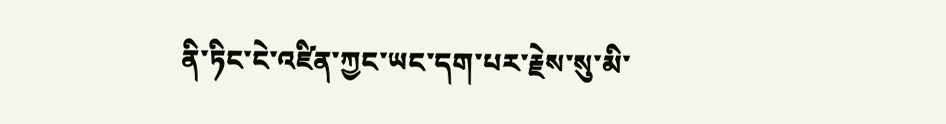ནི་ཏིང་ངེ་འཛིན་ཀྱང་ཡང་དག་པར་རྗེས་སུ་མི་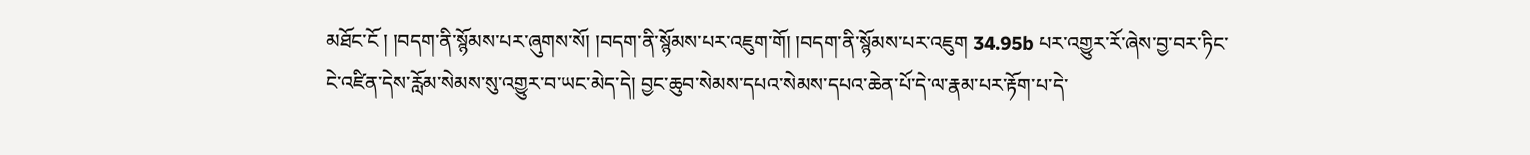མཐོང་ངོ ། །བདག་ནི་སྙོམས་པར་ཞུགས་སོ། །བདག་ནི་སྙོམས་པར་འཇུག་གོ། །བདག་ནི་སྙོམས་པར་འཇུག 34.95b པར་འགྱུར་རོ་ཞེས་བྱ་བར་ཏིང་ངེ་འཛིན་དེས་རློམ་སེམས་སུ་འགྱུར་བ་ཡང་མེད་དེ། བྱང་ཆུབ་སེམས་དཔའ་སེམས་དཔའ་ཆེན་པོ་དེ་ལ་རྣམ་པར་རྟོག་པ་དེ་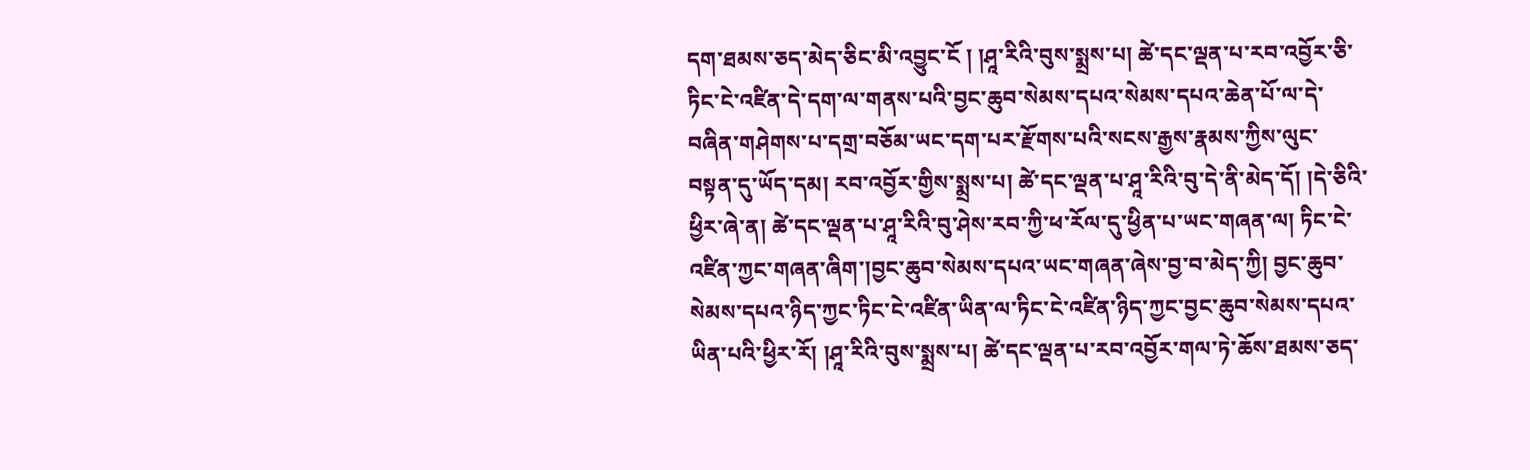དག་ཐམས་ཅད་མེད་ཅིང་མི་འབྱུང་ངོ ། །ཤཱ་རིའི་བུས་སྨྲས་པ། ཚེ་དང་ལྡན་པ་རབ་འབྱོར་ཅི་ཏིང་ངེ་འཛིན་དེ་དག་ལ་གནས་པའི་བྱང་ཆུབ་སེམས་དཔའ་སེམས་དཔའ་ཆེན་པོ་ལ་དེ་བཞིན་གཤེགས་པ་དགྲ་བཅོམ་ཡང་དག་པར་རྫོགས་པའི་སངས་རྒྱས་རྣམས་ཀྱིས་ལུང་བསྟན་དུ་ཡོད་དམ། རབ་འབྱོར་གྱིས་སྨྲས་པ། ཚེ་དང་ལྡན་པ་ཤཱ་རིའི་བུ་དེ་ནི་མེད་དོ། །དེ་ཅིའི་ཕྱིར་ཞེ་ན། ཚེ་དང་ལྡན་པ་ཤཱ་རིའི་བུ་ཤེས་རབ་ཀྱི་ཕ་རོལ་དུ་ཕྱིན་པ་ཡང་གཞན་ལ། ཏིང་ངེ་འཛིན་ཀྱང་གཞན་ཞིག་།བྱང་ཆུབ་སེམས་དཔའ་ཡང་གཞན་ཞེས་བྱ་བ་མེད་ཀྱི། བྱང་ཆུབ་སེམས་དཔའ་ཉིད་ཀྱང་ཏིང་ངེ་འཛིན་ཡིན་ལ་ཏིང་ངེ་འཛིན་ཉིད་ཀྱང་བྱང་ཆུབ་སེམས་དཔའ་ཡིན་པའི་ཕྱིར་རོ། །ཤཱ་རིའི་བུས་སྨྲས་པ། ཚེ་དང་ལྡན་པ་རབ་འབྱོར་གལ་ཏེ་ཆོས་ཐམས་ཅད་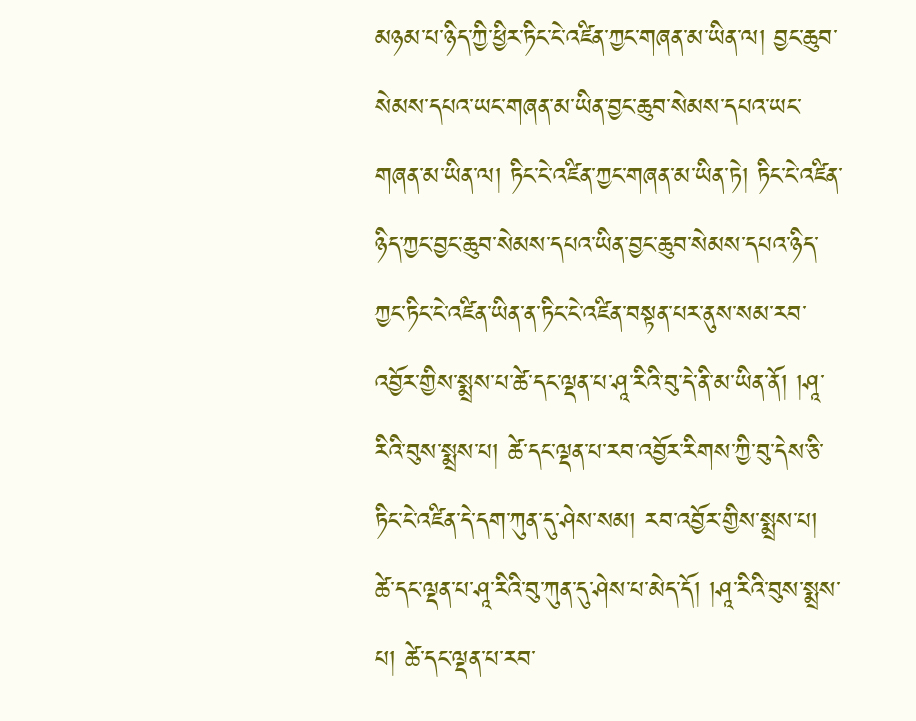མཉམ་པ་ཉིད་ཀྱི་ཕྱིར་ཏིང་ངེ་འཛིན་ཀྱང་གཞན་མ་ཡིན་ལ། བྱང་ཆུབ་སེམས་དཔའ་ཡང་གཞན་མ་ཡིན་བྱང་ཆུབ་སེམས་དཔའ་ཡང་གཞན་མ་ཡིན་ལ། ཏིང་ངེ་འཛིན་ཀྱང་གཞན་མ་ཡིན་ཏེ། ཏིང་ངེ་འཛིན་ཉིད་ཀྱང་བྱང་ཆུབ་སེམས་དཔའ་ཡིན་བྱང་ཆུབ་སེམས་དཔའ་ཉིད་ཀྱང་ཏིང་ངེ་འཛིན་ཡིན་ན་ཏིང་ངེ་འཛིན་བསྟན་པར་ནུས་སམ་རབ་འབྱོར་གྱིས་སྨྲས་པ་ཚེ་དང་ལྡན་པ་ཤཱ་རིའི་བུ་དེ་ནི་མ་ཡིན་ནོ། །ཤཱ་རིའི་བུས་སྨྲས་པ། ཚེ་དང་ལྡན་པ་རབ་འབྱོར་རིགས་ཀྱི་བུ་དེས་ཅི་ཏིང་ངེ་འཛིན་དེ་དག་ཀུན་དུ་ཤེས་སམ། རབ་འབྱོར་གྱིས་སྨྲས་པ། ཚེ་དང་ལྡན་པ་ཤཱ་རིའི་བུ་ཀུན་དུ་ཤེས་པ་མེད་དོ། །ཤཱ་རིའི་བུས་སྨྲས་པ། ཚེ་དང་ལྡན་པ་རབ་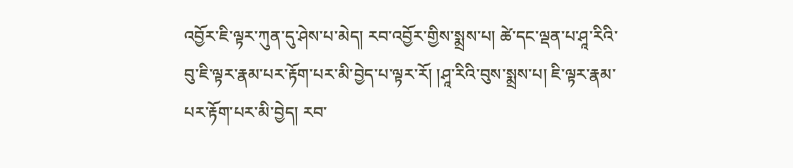འབྱོར་ཇི་ལྟར་ཀུན་དུ་ཤེས་པ་མེད། རབ་འབྱོར་གྱིས་སྨྲས་པ། ཚེ་དང་ལྡན་པ་ཤཱ་རིའི་བུ་ཇི་ལྟར་རྣམ་པར་རྟོག་པར་མི་བྱེད་པ་ལྟར་རོ། །ཤཱ་རིའི་བུས་སྨྲས་པ། ཇི་ལྟར་རྣམ་པར་རྟོག་པར་མི་བྱེད། རབ་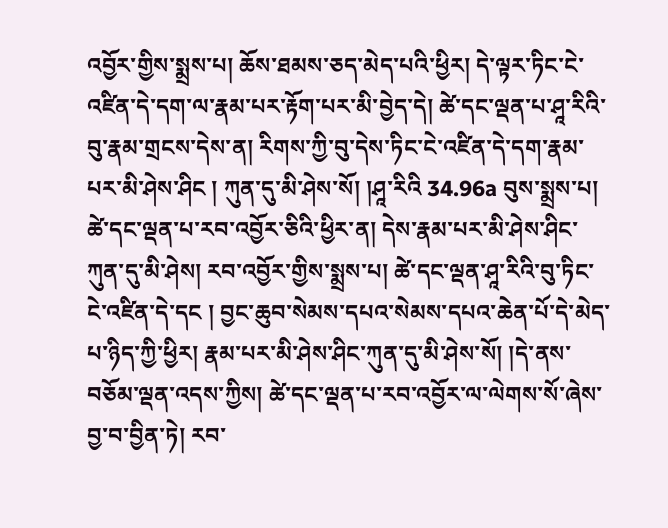འབྱོར་གྱིས་སྨྲས་པ། ཆོས་ཐམས་ཅད་མེད་པའི་ཕྱིར། དེ་ལྟར་ཏིང་ངེ་འཛིན་དེ་དག་ལ་རྣམ་པར་རྟོག་པར་མི་བྱེད་དེ། ཚེ་དང་ལྡན་པ་ཤཱ་རིའི་བུ་རྣམ་གྲངས་དེས་ན། རིགས་ཀྱི་བུ་དེས་ཏིང་ངེ་འཛིན་དེ་དག་རྣམ་པར་མི་ཤེས་ཤིང ། ཀུན་དུ་མི་ཤེས་སོ། །ཤཱ་རིའི 34.96a བུས་སྨྲས་པ། ཚེ་དང་ལྡན་པ་རབ་འབྱོར་ཅིའི་ཕྱིར་ན། དེས་རྣམ་པར་མི་ཤེས་ཤིང་ཀུན་དུ་མི་ཤེས། རབ་འབྱོར་གྱིས་སྨྲས་པ། ཚེ་དང་ལྡན་ཤཱ་རིའི་བུ་ཏིང་ངེ་འཛིན་དེ་དང ། བྱང་ཆུབ་སེམས་དཔའ་སེམས་དཔའ་ཆེན་པོ་དེ་མེད་པ་ཉིད་ཀྱི་ཕྱིར། རྣམ་པར་མི་ཤེས་ཤིང་ཀུན་དུ་མི་ཤེས་སོ། །དེ་ནས་བཅོམ་ལྡན་འདས་ཀྱིས། ཚེ་དང་ལྡན་པ་རབ་འབྱོར་ལ་ལེགས་སོ་ཞེས་བྱ་བ་བྱིན་ཏེ། རབ་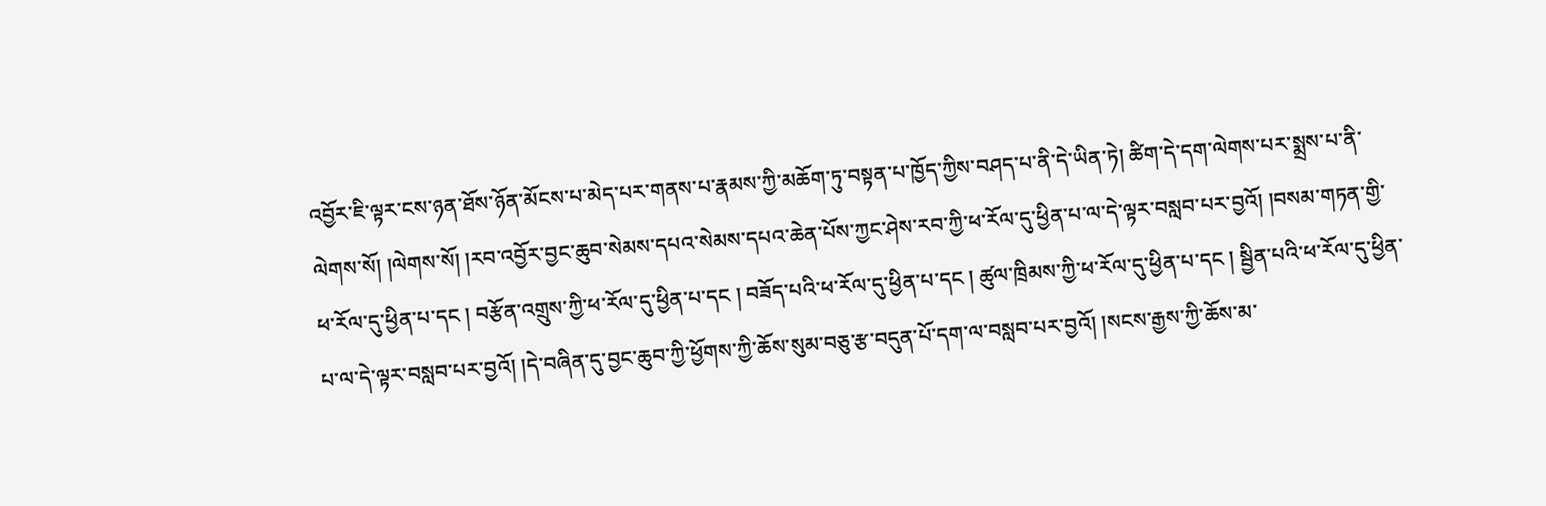འབྱོར་ཇི་ལྟར་ངས་ཉན་ཐོས་ཉོན་མོངས་པ་མེད་པར་གནས་པ་རྣམས་ཀྱི་མཆོག་ཏུ་བསྟན་པ་ཁྱོད་ཀྱིས་བཤད་པ་ནི་དེ་ཡིན་ཏེ། ཚིག་དེ་དག་ལེགས་པར་སྨྲས་པ་ནི་ལེགས་སོ། །ལེགས་སོ། །རབ་འབྱོར་བྱང་ཆུབ་སེམས་དཔའ་སེམས་དཔའ་ཆེན་པོས་ཀྱང་ཤེས་རབ་ཀྱི་ཕ་རོལ་དུ་ཕྱིན་པ་ལ་དེ་ལྟར་བསླབ་པར་བྱའོ། །བསམ་གཏན་གྱི་ཕ་རོལ་དུ་ཕྱིན་པ་དང ། བརྩོན་འགྲུས་ཀྱི་ཕ་རོལ་དུ་ཕྱིན་པ་དང ། བཟོད་པའི་ཕ་རོལ་དུ་ཕྱིན་པ་དང ། ཚུལ་ཁྲིམས་ཀྱི་ཕ་རོལ་དུ་ཕྱིན་པ་དང ། སྦྱིན་པའི་ཕ་རོལ་དུ་ཕྱིན་པ་ལ་དེ་ལྟར་བསླབ་པར་བྱའོ། །དེ་བཞིན་དུ་བྱང་ཆུབ་ཀྱི་ཕྱོགས་ཀྱི་ཆོས་སུམ་བཅུ་རྩ་བདུན་པོ་དག་ལ་བསླབ་པར་བྱའོ། །སངས་རྒྱས་ཀྱི་ཆོས་མ་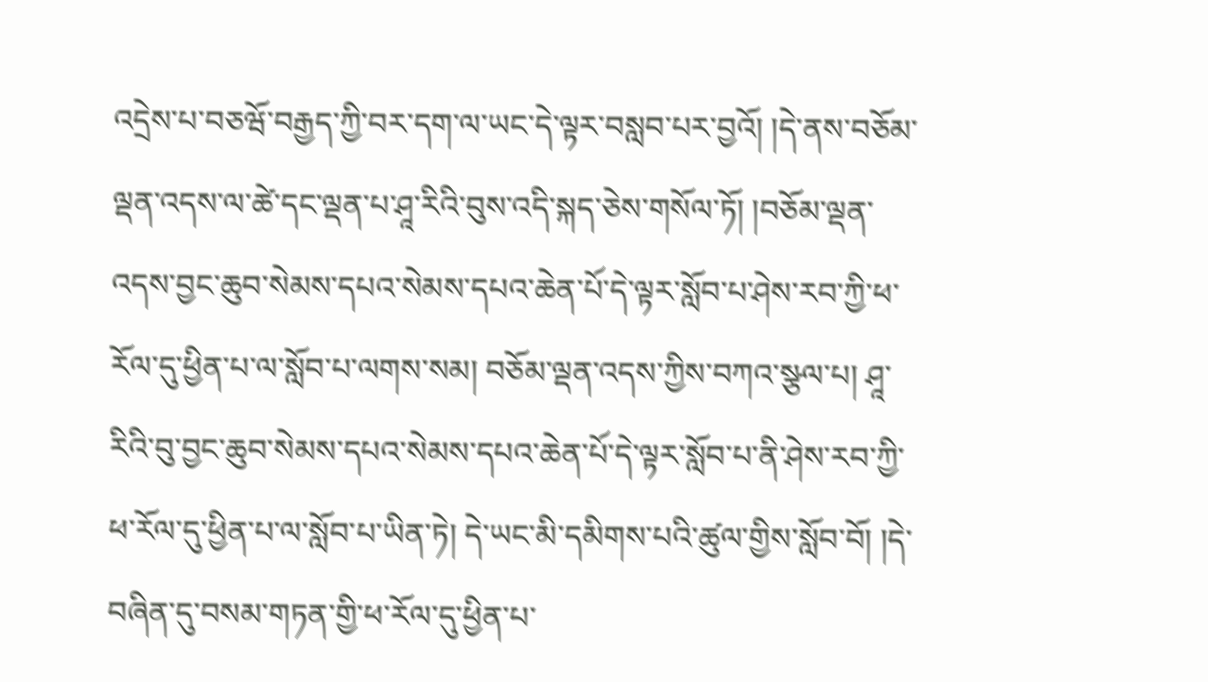འདྲེས་པ་བཅཝོ་བརྒྱད་ཀྱི་བར་དག་ལ་ཡང་དེ་ལྟར་བསླབ་པར་བྱའོ། །དེ་ནས་བཅོམ་ལྡན་འདས་ལ་ཚེ་དང་ལྡན་པ་ཤཱ་རིའི་བུས་འདི་སྐད་ཅེས་གསོལ་ཏོ། །བཅོམ་ལྡན་འདས་བྱང་ཆུབ་སེམས་དཔའ་སེམས་དཔའ་ཆེན་པོ་དེ་ལྟར་སློབ་པ་ཤེས་རབ་ཀྱི་ཕ་རོལ་དུ་ཕྱིན་པ་ལ་སློབ་པ་ལགས་སམ། བཅོམ་ལྡན་འདས་ཀྱིས་བཀའ་སྩལ་པ། ཤཱ་རིའི་བུ་བྱང་ཆུབ་སེམས་དཔའ་སེམས་དཔའ་ཆེན་པོ་དེ་ལྟར་སློབ་པ་ནི་ཤེས་རབ་ཀྱི་ཕ་རོལ་དུ་ཕྱིན་པ་ལ་སློབ་པ་ཡིན་ཏེ། དེ་ཡང་མི་དམིགས་པའི་ཚུལ་གྱིས་སློབ་བོ། །དེ་བཞིན་དུ་བསམ་གཏན་གྱི་ཕ་རོལ་དུ་ཕྱིན་པ་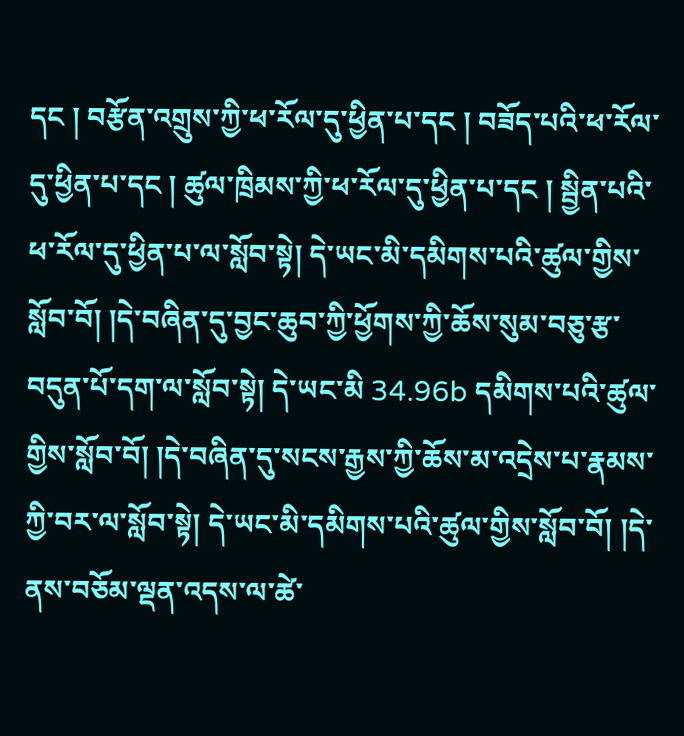དང ། བརྩོན་འགྲུས་ཀྱི་ཕ་རོལ་དུ་ཕྱིན་པ་དང ། བཟོད་པའི་ཕ་རོལ་དུ་ཕྱིན་པ་དང ། ཚུལ་ཁྲིམས་ཀྱི་ཕ་རོལ་དུ་ཕྱིན་པ་དང ། སྦྱིན་པའི་ཕ་རོལ་དུ་ཕྱིན་པ་ལ་སློབ་སྟེ། དེ་ཡང་མི་དམིགས་པའི་ཚུལ་གྱིས་སློབ་བོ། །དེ་བཞིན་དུ་བྱང་ཆུབ་ཀྱི་ཕྱོགས་ཀྱི་ཆོས་སུམ་བཅུ་རྩ་བདུན་པོ་དག་ལ་སློབ་སྟེ། དེ་ཡང་མི 34.96b དམིགས་པའི་ཚུལ་གྱིས་སློབ་བོ། །དེ་བཞིན་དུ་སངས་རྒྱས་ཀྱི་ཆོས་མ་འདྲེས་པ་རྣམས་ཀྱི་བར་ལ་སློབ་སྟེ། དེ་ཡང་མི་དམིགས་པའི་ཚུལ་གྱིས་སློབ་བོ། །དེ་ནས་བཅོམ་ལྡན་འདས་ལ་ཚེ་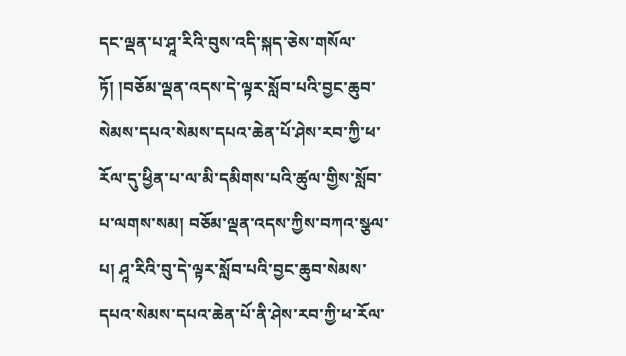དང་ལྡན་པ་ཤཱ་རིའི་བུས་འདི་སྐད་ཅེས་གསོལ་ཏོ། །བཅོམ་ལྡན་འདས་དེ་ལྟར་སློབ་པའི་བྱང་ཆུབ་སེམས་དཔའ་སེམས་དཔའ་ཆེན་པོ་ཤེས་རབ་ཀྱི་ཕ་རོལ་དུ་ཕྱིན་པ་ལ་མི་དམིགས་པའི་ཚུལ་གྱིས་སློབ་པ་ལགས་སམ། བཅོམ་ལྡན་འདས་ཀྱིས་བཀའ་སྩལ་པ། ཤཱ་རིའི་བུ་དེ་ལྟར་སློབ་པའི་བྱང་ཆུབ་སེམས་དཔའ་སེམས་དཔའ་ཆེན་པོ་ནི་ཤེས་རབ་ཀྱི་ཕ་རོལ་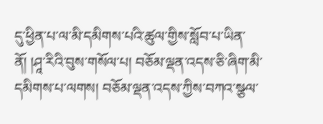དུ་ཕྱིན་པ་ལ་མི་དམིགས་པའི་ཚུལ་གྱིས་སློབ་པ་ཡིན་ནོ། །ཤཱ་རིའི་བུས་གསོལ་པ། བཅོམ་ལྡན་འདས་ཅི་ཞིག་མི་དམིགས་པ་ལགས། བཅོམ་ལྡན་འདས་ཀྱིས་བཀའ་སྩལ་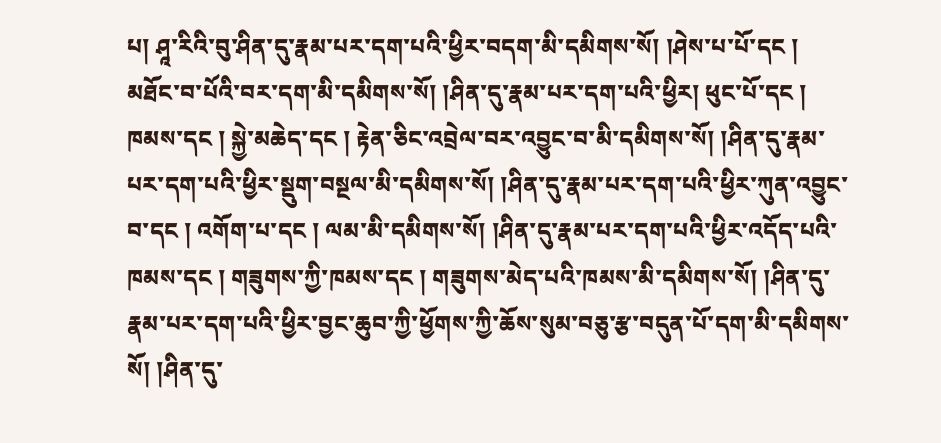པ། ཤཱ་རིའི་བུ་ཤིན་དུ་རྣམ་པར་དག་པའི་ཕྱིར་བདག་མི་དམིགས་སོ། །ཤེས་པ་པོ་དང ། མཐོང་བ་པོའི་བར་དག་མི་དམིགས་སོ། །ཤིན་དུ་རྣམ་པར་དག་པའི་ཕྱིར། ཕུང་པོ་དང ། ཁམས་དང ། སྐྱེ་མཆེད་དང ། རྟེན་ཅིང་འབྲེལ་བར་འབྱུང་བ་མི་དམིགས་སོ། །ཤིན་དུ་རྣམ་པར་དག་པའི་ཕྱིར་སྡུག་བསྔལ་མི་དམིགས་སོ། །ཤིན་དུ་རྣམ་པར་དག་པའི་ཕྱིར་ཀུན་འབྱུང་བ་དང ། འགོག་པ་དང ། ལམ་མི་དམིགས་སོ། །ཤིན་དུ་རྣམ་པར་དག་པའི་ཕྱིར་འདོད་པའི་ཁམས་དང ། གཟུགས་ཀྱི་ཁམས་དང ། གཟུགས་མེད་པའི་ཁམས་མི་དམིགས་སོ། །ཤིན་དུ་རྣམ་པར་དག་པའི་ཕྱིར་བྱང་ཆུབ་ཀྱི་ཕྱོགས་ཀྱི་ཆོས་སུམ་བཅུ་རྩ་བདུན་པོ་དག་མི་དམིགས་སོ། །ཤིན་དུ་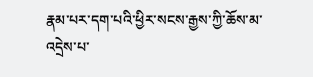རྣམ་པར་དག་པའི་ཕྱིར་སངས་རྒྱས་ཀྱི་ཆོས་མ་འདྲེས་པ་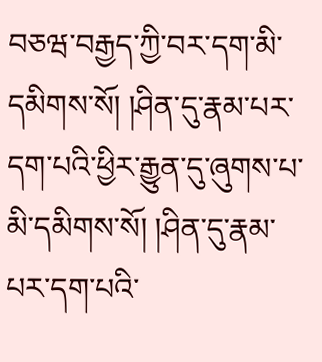བཅཝ་བརྒྱད་ཀྱི་བར་དག་མི་དམིགས་སོ། །ཤིན་དུ་རྣམ་པར་དག་པའི་ཕྱིར་རྒྱུན་དུ་ཞུགས་པ་མི་དམིགས་སོ། །ཤིན་དུ་རྣམ་པར་དག་པའི་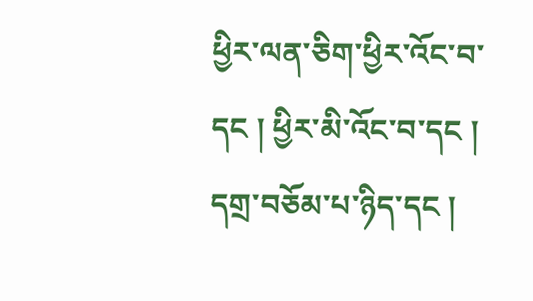ཕྱིར་ལན་ཅིག་ཕྱིར་འོང་བ་དང ། ཕྱིར་མི་འོང་བ་དང ། དགྲ་བཅོམ་པ་ཉིད་དང །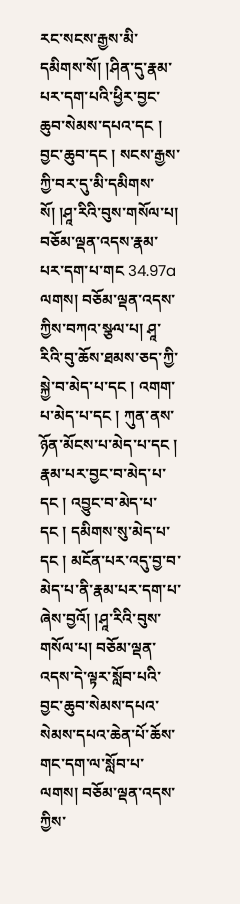རང་སངས་རྒྱས་མི་དམིགས་སོ། །ཤིན་དུ་རྣམ་པར་དག་པའི་ཕྱིར་བྱང་ཆུབ་སེམས་དཔའ་དང ། བྱང་ཆུབ་དང ། སངས་རྒྱས་ཀྱི་བར་དུ་མི་དམིགས་སོ། །ཤཱ་རིའི་བུས་གསོལ་པ། བཅོམ་ལྡན་འདས་རྣམ་པར་དག་པ་གང 34.97a ལགས། བཅོམ་ལྡན་འདས་ཀྱིས་བཀའ་སྩལ་པ། ཤཱ་རིའི་བུ་ཆོས་ཐམས་ཅད་ཀྱི་སྐྱེ་བ་མེད་པ་དང ། འགག་པ་མེད་པ་དང ། ཀུན་ནས་ཉོན་མོངས་པ་མེད་པ་དང ། རྣམ་པར་བྱང་བ་མེད་པ་དང ། འབྱུང་བ་མེད་པ་དང ། དམིགས་སུ་མེད་པ་དང ། མངོན་པར་འདུ་བྱ་བ་མེད་པ་ནི་རྣམ་པར་དག་པ་ཞེས་བྱའོ། །ཤཱ་རིའི་བུས་གསོལ་པ། བཅོམ་ལྡན་འདས་དེ་ལྟར་སློབ་པའི་བྱང་ཆུབ་སེམས་དཔའ་སེམས་དཔའ་ཆེན་པོ་ཆོས་གང་དག་ལ་སློབ་པ་ལགས། བཅོམ་ལྡན་འདས་ཀྱིས་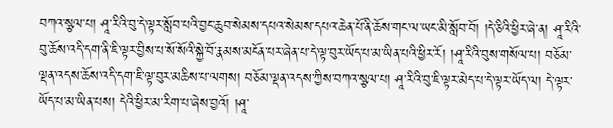བཀའ་སྩལ་པ། ཤཱ་རིའི་བུ་དེ་ལྟར་སློབ་པའི་བྱང་ཆུབ་སེམས་དཔའ་སེམས་དཔའ་ཆེན་པོ་ནི་ཆོས་གང་ལ་ཡང་མི་སློབ་བོ། །དེ་ཅིའི་ཕྱིར་ཞེ་ན། ཤཱ་རིའི་བུ་ཆོས་འདི་དག་ནི་ཇི་ལྟར་བྱིས་པ་སོ་སོའི་སྐྱེ་བོ་རྣམས་མངོན་པར་ཞེན་པ་དེ་ལྟ་བུར་ཡོད་པ་མ་ཡིན་པའི་ཕྱིར་རོ། །ཤཱ་རིའི་བུས་གསོལ་པ། བཅོམ་ལྡན་འདས་ཆོས་འདི་དག་ཇི་ལྟ་བུར་མཆིས་པ་ལགས། བཅོམ་ལྡན་འདས་ཀྱིས་བཀའ་སྩལ་པ། ཤཱ་རིའི་བུ་ཇི་ལྟར་མེད་པ་དེ་ལྟར་ཡོད་ལ། དེ་ལྟར་ཡོད་པ་མ་ཡིན་པས། དེའི་ཕྱིར་མ་རིག་པ་ཞེས་བྱའོ། །ཤཱ་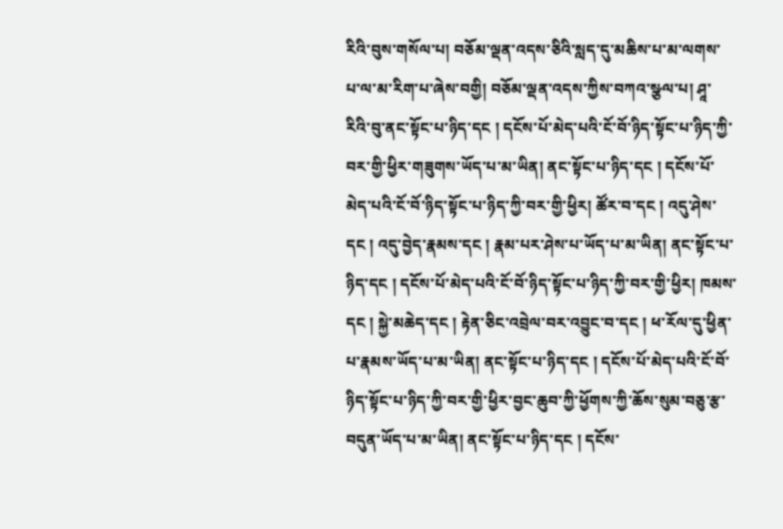རིའི་བུས་གསོལ་པ། བཅོམ་ལྡན་འདས་ཅིའི་སླད་དུ་མཆིས་པ་མ་ལགས་པ་ལ་མ་རིག་པ་ཞེས་བགྱི། བཅོམ་ལྡན་འདས་ཀྱིས་བཀའ་སྩལ་པ། ཤཱ་རིའི་བུ་ནང་སྟོང་པ་ཉིད་དང ། དངོས་པོ་མེད་པའི་ངོ་བོ་ཉིད་སྟོང་པ་ཉིད་ཀྱི་བར་གྱི་ཕྱིར་གཟུགས་ཡོད་པ་མ་ཡིན། ནང་སྟོང་པ་ཉིད་དང ། དངོས་པོ་མེད་པའི་ངོ་བོ་ཉིད་སྟོང་པ་ཉིད་ཀྱི་བར་གྱི་ཕྱིར། ཚོར་བ་དང ། འདུ་ཤེས་དང ། འདུ་བྱེད་རྣམས་དང ། རྣམ་པར་ཤེས་པ་ཡོད་པ་མ་ཡིན། ནང་སྟོང་པ་ཉིད་དང ། དངོས་པོ་མེད་པའི་ངོ་བོ་ཉིད་སྟོང་པ་ཉིད་ཀྱི་བར་གྱི་ཕྱིར། ཁམས་དང ། སྐྱེ་མཆེད་དང ། རྟེན་ཅིང་འབྲེལ་བར་འབྱུང་བ་དང ། ཕ་རོལ་དུ་ཕྱིན་པ་རྣམས་ཡོད་པ་མ་ཡིན། ནང་སྟོང་པ་ཉིད་དང ། དངོས་པོ་མེད་པའི་ངོ་བོ་ཉིད་སྟོང་པ་ཉིད་ཀྱི་བར་གྱི་ཕྱིར་བྱང་ཆུབ་ཀྱི་ཕྱོགས་ཀྱི་ཆོས་སུམ་བཅུ་རྩ་བདུན་ཡོད་པ་མ་ཡིན། ནང་སྟོང་པ་ཉིད་དང ། དངོས་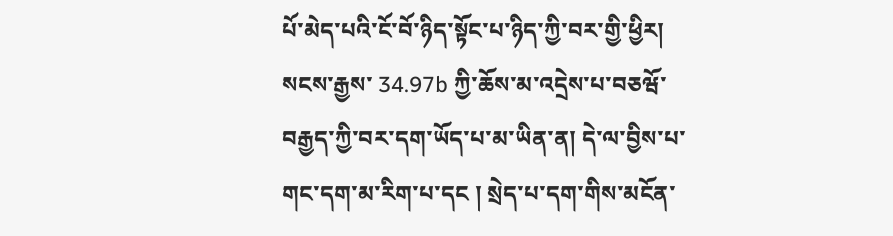པོ་མེད་པའི་ངོ་བོ་ཉིད་སྟོང་པ་ཉིད་ཀྱི་བར་གྱི་ཕྱིར། སངས་རྒྱས་ 34.97b ཀྱི་ཆོས་མ་འདྲེས་པ་བཅཝོ་བརྒྱད་ཀྱི་བར་དག་ཡོད་པ་མ་ཡིན་ན། དེ་ལ་བྱིས་པ་གང་དག་མ་རིག་པ་དང ། སྲེད་པ་དག་གིས་མངོན་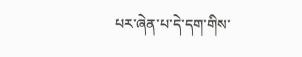པར་ཞེན་པ་དེ་དག་གིས་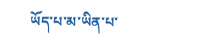ཡོད་པ་མ་ཡིན་པ་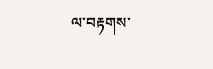ལ་བརྟགས་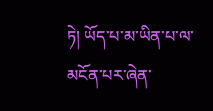ཏེ། ཡོད་པ་མ་ཡིན་པ་ལ་མངོན་པར་ཞེན་